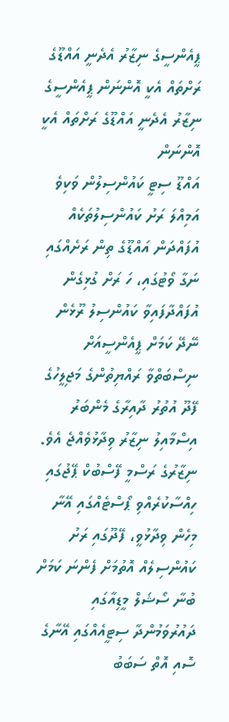ޕީއެންސީގެ ނިޒާރު އެދެނީ އައްޑޫގެ ރަށްތައް އެކީ އޮންނަން ޕީއެންސީގެ ނިޒާރު އެދެނީ އައްޑޫގެ ރަށްތައް އެކީ އޮންނަން
އައްޑޫ ސިޓީ ކައުންސިލުން ވަކިވެ އަމިއްލަ ރަށު ކައުންސިލުތަކެއް އުފައްދަން އައްޑޫގެ ތިން ރަށެއްގައި ނަގާ ވޯޓުގައި، ހަ ރަށް ގުޅިގެން އުފައްދާފައިވާ ކައުންސިލު ރޫޅެން ނޭދޭ ކަމަށް ޕީއެންސީއަށް ނިސްބަތްވާ ރައްޔިތުންގެ މަޖިލީހުގެ ފޭދޫ އުތުރު ދާއިރާގެ މެންބަރު އިސްމާއިލު ނިޒާރު ވިދާޅުވެއްޖެ އެވެ.
ނިޒާރުގެ ރަސްމީ ފޭސްބުކް ޕޭޖުގައި ހިއްސާކުރެއްވި ޕޯސްޓެއްގައި އޭނާ މިހެން ވިދާޅުވީ، ފޭދޫގައި ރަށު ކައުންސިލެއް އޮތުމަށް ފެންނަ ކަމަށް ބުނާ ސޯޝަލް މީޑިއާގައި ދައުރުވަމުންދާ ސިޓީއެއްގައި އޭނާގެ ސޮއި އޮތް ސަބަބު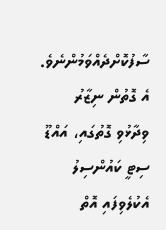ސާފުކޮށްދެއްވަމުންނެވެ.
އެ ގޮތުން ނިޒާރު ވިދާޅުވި ގޮތުގައި، އައްޑޫ ސިޓީ ކައުންސިލު އެކުލެވިފައި އޮތް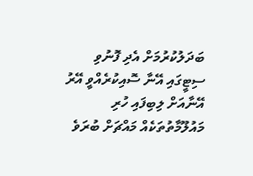ބަދަލުކުރުމަށް އެދި ފޮނުވި ސިޓީގައި އޭނާ ސޮއިކުރެއްވީ އޭރު އޭނާއަށް ލިބިފައި ހުރި މައުލޫމާތުތަކެއް މައްޗަށް ބުރަވެ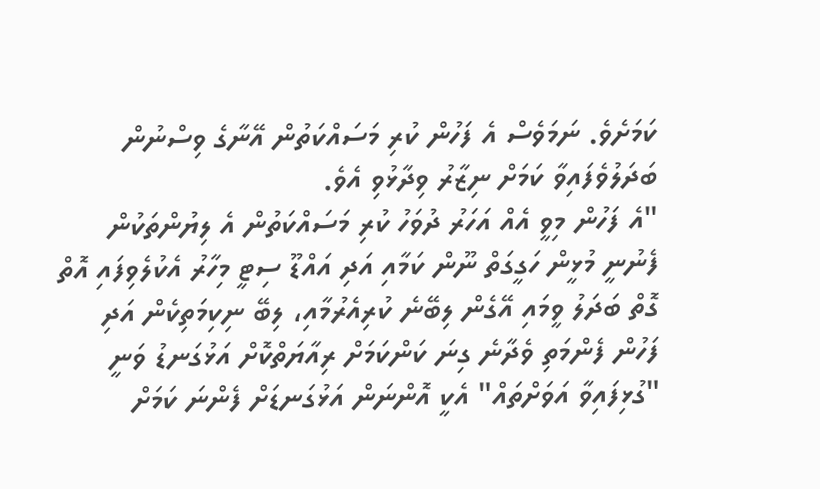ކަމަށެވެ. ނަމަވެސް އެ ފަހުން ކުރި މަސައްކަތުން އޭނާގެ ވިސްނުން ބަދަލުވެފައިވާ ކަމަށް ނިޒާރު ވިދާޅުވި އެވެ.
"އެ ފަހުން މިވީ އެއް އަހަރު ދުވަހު ކުރި މަސައްކަތުން އެ ލިޔުންތަކުން ފެނުނީ މުޅީން ހަގީގަތް ނޫން ކަމާއި އަދި އައްޑޫ ސިޓީ މިހާރު އެކުލެވިފައި އޮތް ގޮތް ބަދަލު ވީމައި އޭގެން ލިބޭނެ ކުރިއެރުމާއި، ލިބޭ ނިކިމަތިކެން އަދި ފަހުން ފެންމަތި ވެދާނެ ގިނަ ކަންކަމަށް ރިއާޔަތްކޮށް އަޅުގަނޑު ވަނީ "ގުޅިފައިވާ އަވަށްތައް" އެކީ އޮންނަން އަޅުގަނޑަށް ފެންނަ ކަމަށް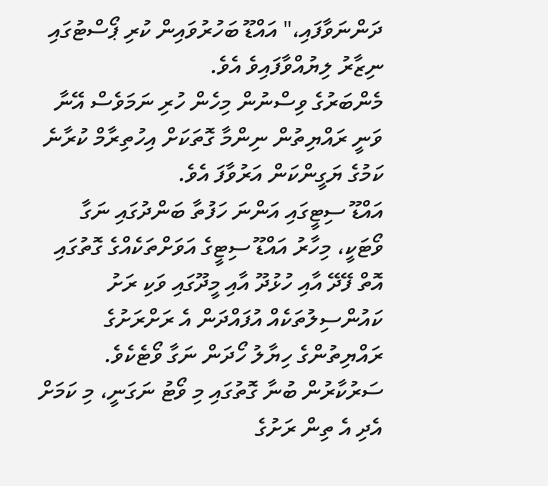ދަންނަވާފައި،" އައްޑޫ ބަހުރުވައިން ކުރި ޕޯސްޓުގައި ނިޒާރު ލިޔުއްވާފައިވެ އެވެ.
މެންބަރުގެ ވިސްނުން މިހެން ހުރި ނަމަވެސް އޭނާ ވަނީ ރައްޔިތުން ނިންމާ ގޮތަކަށް އިހުތިރާމް ކުރާނެ ކަމުގެ ޔަގީންކަން އަރުވާފަ އެވެ.
އައްޑޫ ސިޓީގައި އަންނަ ހަފުތާ ބަންދުގައި ނަގާ ވޯޓަކީ، މިހާރު އައްޑޫ ސިޓީގެ އަވަށްތަކެއްގެ ގޮތުގައި އޮތް ފޭދޭ އާއި ހުޅުދޫ އާއި މީދޫގައި ވަކި ރަށު ކައުންސިލުތަކެއް އުފައްދަން އެ ރަށްރަށުގެ ރައްޔިތުންގެ ހިޔާލު ހޯދަން ނަގާ ވޯޓެކެވެ.
ސަރުކާރުން ބުނާ ގޮތުގައި މި ވޯޓު ނަގަނީ، މި ކަމަށް އެދި އެ ތިން ރަށުގެ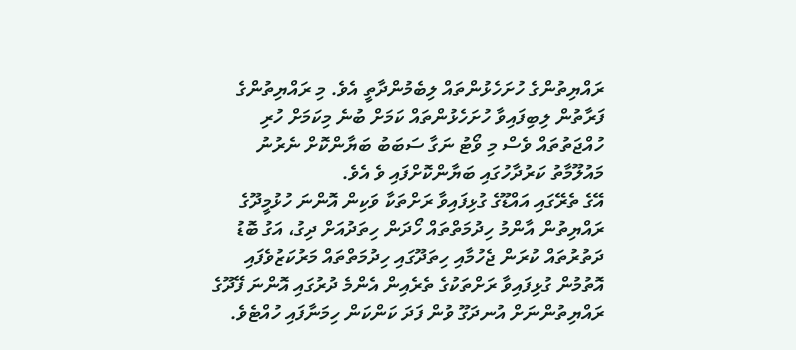ރައްޔިތުންގެ ހުށަހެޅުންތައް ލިބެމުންދާތީ އެވެ. މި ރައްޔިތުންގެ ފަރާތުން ލިބިފައިވާ ހުށަހެޅުންތައް ކަމަށް ބުނެ މިކަމަށް ހުރި ހުއްޖަތުތައް ވެސް މި ވޯޓު ނަގާ ސަބަބު ބަޔާންކޮށް ނެރުނު މައުލޫމާތު ކަރުދާހުގައި ބަޔާންކޮށްފައި ވެ އެވެ.
އޭގެ ތެރޭގައި އައްޑޫގެ ގުޅިފައިވާ ރަށްތަކާ ވަކިން އޮންނަ ހުޅުމީދޫގެ ރައްޔިތުން އާންމު ހިދުމަތްތައް ހޯދަން ހިތަދުއަށް ދިގު، އަގު ބޮޑު ދަތުރުތައް ކުރަން ޖެހުމާއި ހިތަދޫގައި ހިދުމަތްތައް މަރުކަޒުވެފައި އޮތުމުން ގުޅިފައިވާ ރަށްތަކުގެ ތެރެއިން އެންމެ ދުރުގައި އޮންނަ ފޭދޫގެ ރައްޔިތުންނަށް އުނދަގޫ ވުން ފަދަ ކަންކަން ހިމަނާފައި ހުއްޓެވެ.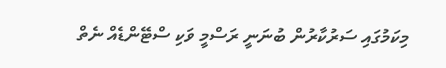މިކަމުގައި ސަރުކާރުން ބުނަނީ ރަސްމީ ވަކި ސްޓޭންޑެއް ނެތް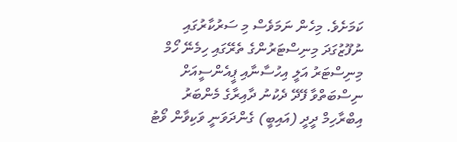ކަމަށެވެ. މިހެން ނަމަވެސް މި ސަރުކާރުގައި ނުފޫޒުގަދަ މިނިސްޓަރުންގެ ތެރޭގައި ހިމެނޭ ހޯމް މިނިސްޓަރު އަލީ އިހުސާނާއި ޕީއެންސީއަށް ނިސްބަތްވާ ފޭދޭ ދެކުނު ދާއިރާގެ މެންބަރު އިބްރާހިމް ދީދީ (އައިބީ) ގެންދަވަނީ ވަކިވާން ވޯޓު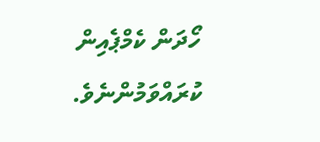ހޯދަން ކެމްޕެއިން ކުރައްވަމުންނެވެ.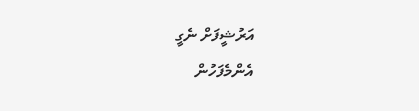އަރުޝީފަށް ނެގީ
އެންމެފަހުން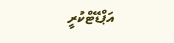އަޕްޑޭޓްކުރީ